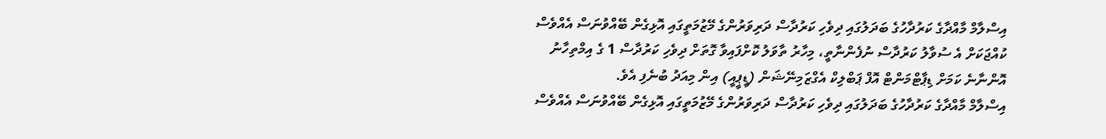އިސްލާމް މާއްދާގެ ކަރުދާހުގެ ބަދަލުގައި ދިވެހި ކަރުދާސް ދަރިވަރުންގެ މޭޒުމަތީގައި އޮޅިގެން ބޭއްވުނަސް އެއްވެސް ކުއްޖަކަށް އެ ސުވާލު ކަރުދާސް ނުފެންނާތީ، މިހާރު ތާވަލު ކޮށްފައިވާ ގޮތަށް ދިވެހި ކަރުދާސް 1 ގެ އިމްތިހާނު އޮންނާނެ ކަމަށް ޑިޕާޓްމަންޓް އޮފް ޕަބްލިކް އެގްޒަމިނޭޝަން (ޑީޕީއީ) އިން މިއަދު ބުނެފި އެވެ.
އިސްލާމް މާއްދާގެ ކަރުދާހުގެ ބަދަލުގައި ދިވެހި ކަރުދާސް ދަރިވަރުންގެ މޭޒުމަތީގައި އޮޅިގެން ބޭއްވުނަސް އެއްވެސް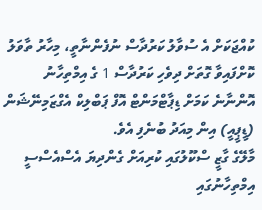ކުއްޖަކަށް އެ ސުވާލު ކަރުދާސް ނުފެންނާތީ، މިހާރު ތާވަލު ކޮށްފައިވާ ގޮތަށް ދިވެހި ކަރުދާސް 1 ގެ އިމްތިހާނު އޮންނާނެ ކަމަށް ޑިޕާޓްމަންޓް އޮފް ޕަބްލިކް އެގްޒަމިނޭޝަން (ޑީޕީއީ) އިން މިއަދު ބުނެފި އެވެ.
މާލޭގެ ގާޒީ ސްކޫލުގައި ކުރިއަށް ގެންދިޔަ އެސްއެސްސީ އިމްތިހާނުގައި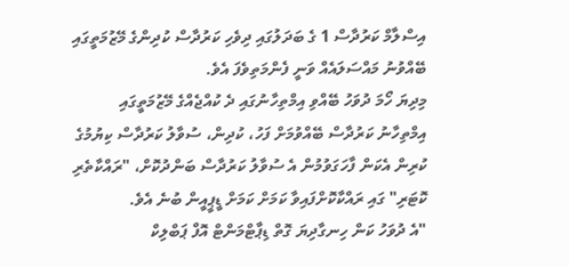އިސްލާމް ކަރުދާސް 1 ގެ ބަދަލުގައި ދިވެހި ކަރުދާސް ކުދިންގެ މޭޒުމަތީގައި ބޭއްވުނު މައްސަލައެއް ވަނީ ފެންމަތިވެފަ އެވެ.
މިދިޔަ ހޯމަ ދުވަހު ބޭއްވި އިމްތިހާނުގައި ދެ ކުއްޖެއްގެ މޭޒުމަތީގައި އިމްތިހާނު ކަރުދާސް ބޭއްވުމަށް ފަހު، ކުދިން، ސުވާލު ކަރުދާސް ކިޔުމުގެ ކުރިން އެކަން ފާހަގަވުމުން އެ ސުވާލު ކަރުދާސް ބަންދުކޮށް، "ރައްކާތެރި ކޮޓަރި" ގައި ރައްކާކޮށްފައިވާ ކަމަށް ކަމަށް ޑީޕީއީން ބުނެ އެވެ.
"އެ ދުވަހު ކަން ހިނގާދިޔަ ގޮތް ޑިޕާޓްމަންޓް އޮފް ޕަބްލިކް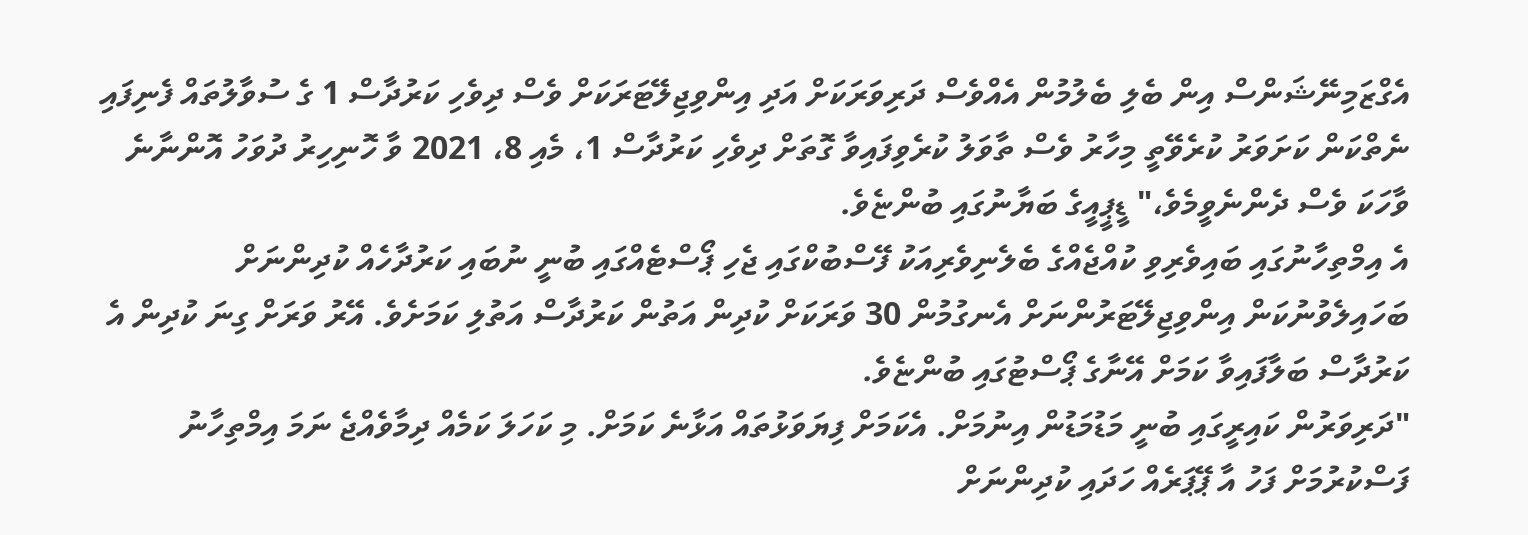އެގްޒަމިނޭޝަންސް އިން ބެލި ބެލުމުން އެއްވެސް ދަރިވަރަކަށް އަދި އިންވިޖިލޭޓަރަކަށް ވެސް ދިވެހި ކަރުދާސް 1 ގެ ސުވާލުތައް ފެނިފައި ނެތްކަން ކަށަވަރު ކުރެވޭތީ މިހާރު ވެސް ތާވަލު ކުރެވިފައިވާ ގޮތަށް ދިވެހި ކަރުދާސް 1، މެއި 8، 2021 ވާ ހޮނިހިރު ދުވަހު އޮންނާނެ ވާހަކަ ވެސް ދެންނެވީމެވެ،" ޑީޕީއީގެ ބަޔާނުގައި ބުންޏެވެ.
އެ އިމްތިހާނުގައި ބައިވެރިވި ކުއްޖެއްގެ ބެލެނިވެރިއަކު ފޭސްބުކްގައި ޖެހި ޕޯސްޓެއްގައި ބުނީ ނުބައި ކަރުދާހެއް ކުދިންނަށް ބަހައިލެވުނުކަން އިންވިޖިލޭޓަރުންނަށް އެނގުމުން 30 ވަރަކަށް ކުދިން އަތުން ކަރުދާސް އަތުލި ކަމަށެވެ. އޭރު ވަރަށް ގިނަ ކުދިން އެ ކަރުދާސް ބަލާފައިވާ ކަމަށް އޭނާގެ ޕޯސްޓުގައި ބުންޏެވެ.
"ދަރިވަރުން ކައިރީގައި ބުނީ މަޑުމަޑުން އިނުމަށް. އެކަމަށް ފިޔަވަޅުތައް އަޅާނެ ކަމަށް. މި ކަހަލަ ކަމެއް ދިމާވެއްޖެ ނަމަ އިމްތިހާނު ފަސްކުރުމަށް ފަހު އާ ޕޭޕަރެއް ހަދައި ކުދިންނަށް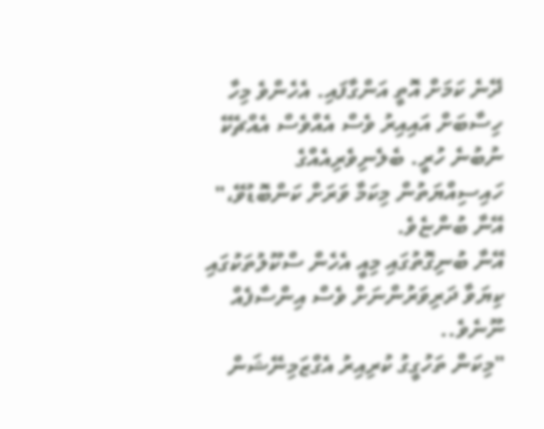ދޭނެ ކަމަށް އޮތީ އަންގާފައި. އެހެންވެ މިހާ ހިސާބަށް އައިއިރު ވެސް އެއްވެސް އެއްޗެކޭ ނުބުނެ ހުރީ. ބެލެނިވެރިއެއްގެ ހައިސިއްޔަތުން މިކަމާ ވަރަށް ކަންބޮޑުވޭ،" އޭނާ ބުންޏެވެ.
އޭނާ ބުނިގޮތުގައި މިއީ އެހެން ސްކޫލުތަކުގައި ކިޔަވާ ދަރިވަރުންނަށް ވެސް އިންސާފެއް ނޫނެވެ..
"މިކަން ތަހުގީގު ކުރިއިރު އެގްޒަމިނޭޝަން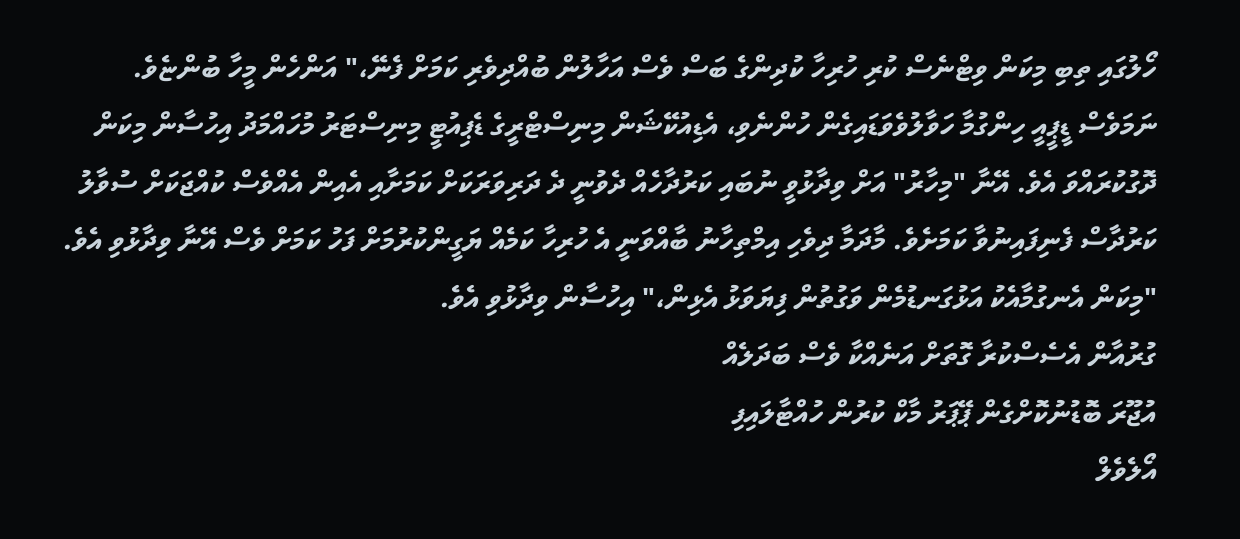ހޯލުގައި ތިބި މިކަން ވިޓްނެސް ކުރި ހުރިހާ ކުދިންގެ ބަސް ވެސް އަހާލުން ބުއްދިވެރި ކަމަށް ފެނޭ،" އަންހެން މީހާ ބުންޏެވެ.
ނަމަވެސް ޑީޕީއީ ހިންގުމާ ހަވާލުވެވަޑައިގެން ހުންނެވި، އެޑިއުކޭޝަން މިނިސްޓްރީގެ ޑެޕިއުޓީ މިނިސްޓަރު މުހައްމަދު އިހުސާން މިކަން ދޮގުކުރައްވަ އެވެ. އޭނާ "މިހާރު" އަށް ވިދާޅުވީ ނުބައި ކަރުދާހެއް ދެވުނީ ދެ ދަރިވަރަކަށް ކަމަށާއި އެއިން އެއްވެސް ކުއްޖަކަށް ސުވާލު ކަރުދާސް ފެނިފައިނުވާ ކަމަށެވެ. މާދަމާ ދިވެހި އިމްތިހާނު ބާއްވަނީ އެ ހުރިހާ ކަމެއް ޔަގީންކުރުމަށް ފަހު ކަމަށް ވެސް އޭނާ ވިދާޅުވި އެވެ.
"މިކަން އެނގުމާއެކު އަޅުގަނޑުމެން ވަގުތުން ފިޔަވަޅު އެޅިން،" އިހުސާން ވިދާޅުވި އެވެ.
ގުރުއާން އެސެސްކުރާ ގޮތަށް އަނެއްކާ ވެސް ބަދަލެއް
އުޖޫރަ ބޮޑުނުކޮށްގެން ޕޭޕަރު މާކް ކުރުން ހުއްޓާލައިފި
އޯލެވެލް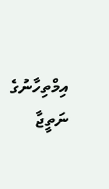އިމްތިހާނުގެ ނަތީޖާ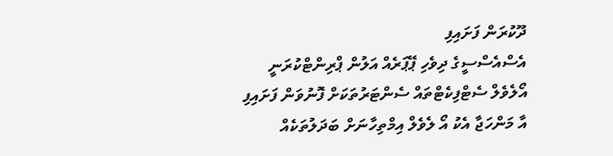ދޫކުރަން ފަށައިފި
އެސްއެސްސީގެ ދިވެހި ޕޭޕަރެއް އަލުން ޕްރިންޓްކުރަނީ
އޯލެވެލް ސެޓްފިކެޓްތައް ސެންޓަރުތަކަށް ފޮނުވަން ފަށައިފި
އާ މަންހަޖާ އެކު އޯ ލެވެލް އިމްތިހާނަށް ބަދަލުތަކެއް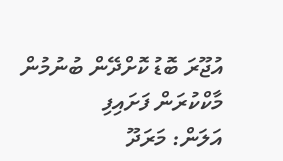އުޖޫރަ ބޮޑު ކޮށްދޭން ބުނުމުން މާކްކުރަން ފަށައިފި
އަލަން: މަރަދޫ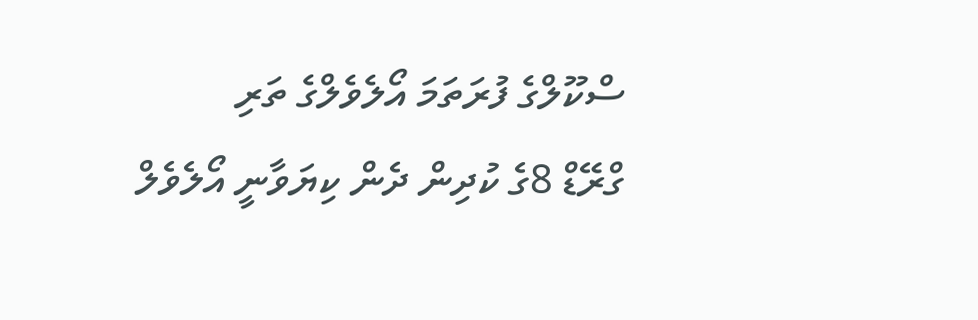ސްކޫލްގެ ފުރަތަމަ އޯލެވެލްގެ ތަރި
ގްރޭޑް 8ގެ ކުދިން ދެން ކިޔަވާނީ އޯލެވެލް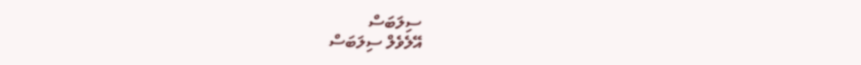ސިލަބަސް
އޭލެވެލް ސިލަބަސް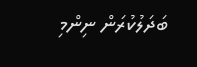ބަދަލުކުރަން ނިންމި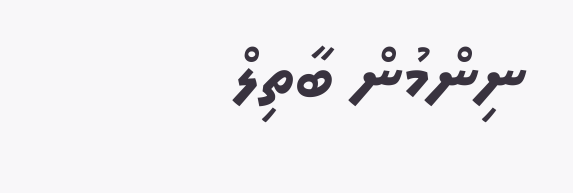ނިންމުން ބާތިލް